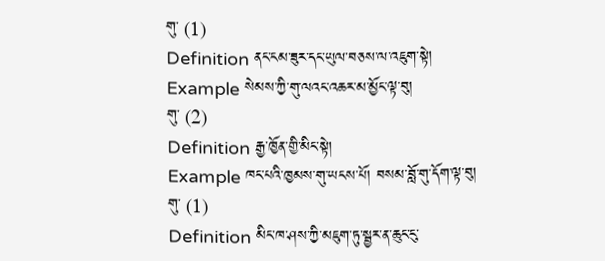གུ་ (1)
Definition ནང་ངམ་ཟུར་དང་ཡུལ་བཅས་ལ་འཇུག་སྟེ།
Example སེམས་ཀྱི་གུ་ལའང་འཆར་མ་མྱོང་ལྟ་བུ།
གུ་ (2)
Definition རྒྱ་ཁྱོན་གྱི་མིང་སྟེ།
Example ཁང་པའི་ཁྱམས་གུ་ཡངས་པོ། བསམ་བློ་གུ་དོག་ལྟ་བུ།
གུ་ (1)
Definition མིང་ཁ་ཤས་ཀྱི་མཇུག་ཏུ་སྦྱར་ན་ཆུང་ངུ་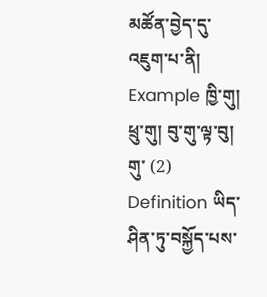མཚོན་བྱེད་དུ་འཇུག་པ་ནི།
Example ཁྱི་གུ། ཕྲུ་གུ། བུ་གུ་ལྟ་བུ།
གུ་ (2)
Definition ཡིད་ཤིན་ཏུ་བསྐྱོད་པས་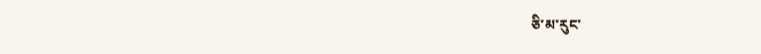ཅི་མ་རུང་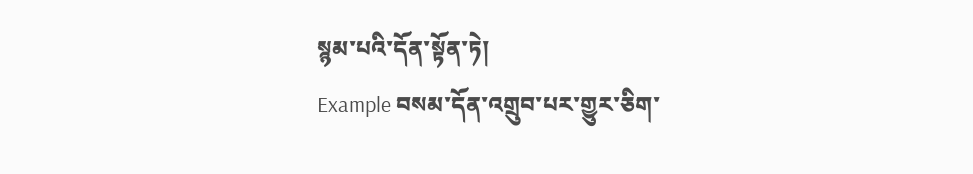སྙམ་པའི་དོན་སྟོན་ཏེ།
Example བསམ་དོན་འགྲུབ་པར་གྱུར་ཅིག་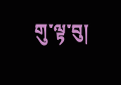གུ་ལྟ་བུ།